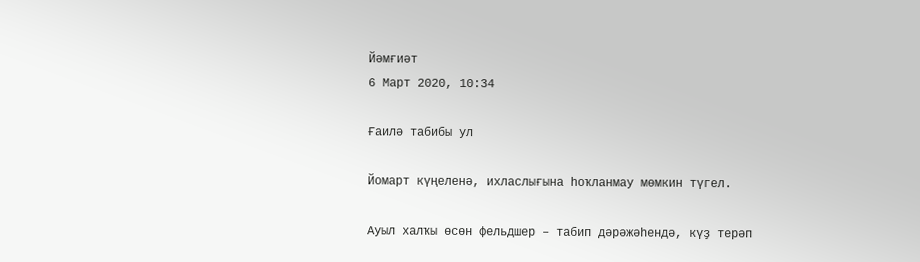Йәмғиәт
6 Март 2020, 10:34

Ғаилә табибы ул

Йомарт күңеленә, ихласлығына һоҡланмау мөмкин түгел.

Ауыл халҡы өсөн фельдшер – табип дәрәжәһендә, күҙ терәп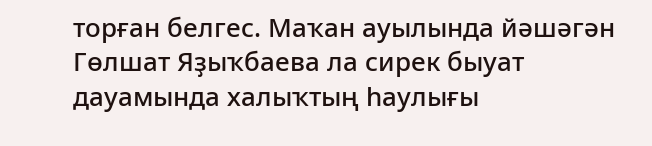торған белгес. Маҡан ауылында йәшәгән Гөлшат Яҙыҡбаева ла сирек быуат дауамында халыҡтың һаулығы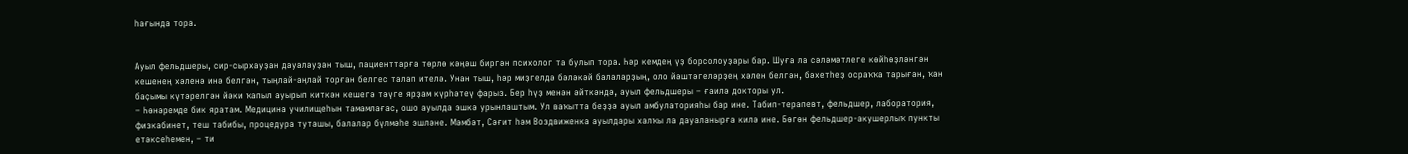һағында тора.


Ауыл фельдшеры, сир-сырхауҙан дауалауҙан тыш, пациенттарға төрлө кәңәш биргән психолог та булып тора. Һәр кемдең үҙ борсолоуҙары бар. Шуға ла сәләмәтлеге көйһөҙләнгән кешенең хәленә инә белгән, тыңлай-аңлай торған белгес талап ителә. Унан тыш, һәр миҙгелдә бәләкәй балаларҙың, оло йәштәгеләрҙең хәлен белгән, бәхетһеҙ осраҡҡа тарыған, ҡан баҫымы күтәрелгән йәки ҡапыл ауырып киткән кешегә тәүге ярҙам күрһәтеү фарыз. Бер һүҙ менән әйткәндә, ауыл фельдшеры – ғаилә докторы ул.
– Һөнәремде бик яратам. Медицина училищеһын тамамлағас, ошо ауылда эшкә урынлаштым. Ул ваҡытта беҙҙә ауыл амбулаторияһы бар ине. Табип-терапевт, фельдшер, лаборатория, физкабинет, теш табибы, процедура туташы, балалар бүлмәһе эшләне. Мәмбәт, Сәғит һәм Воздвиженка ауылдары халҡы ла дауаланырға килә ине. Бөгөн фельдшер-акушерлыҡ пункты етәксеһемен, – ти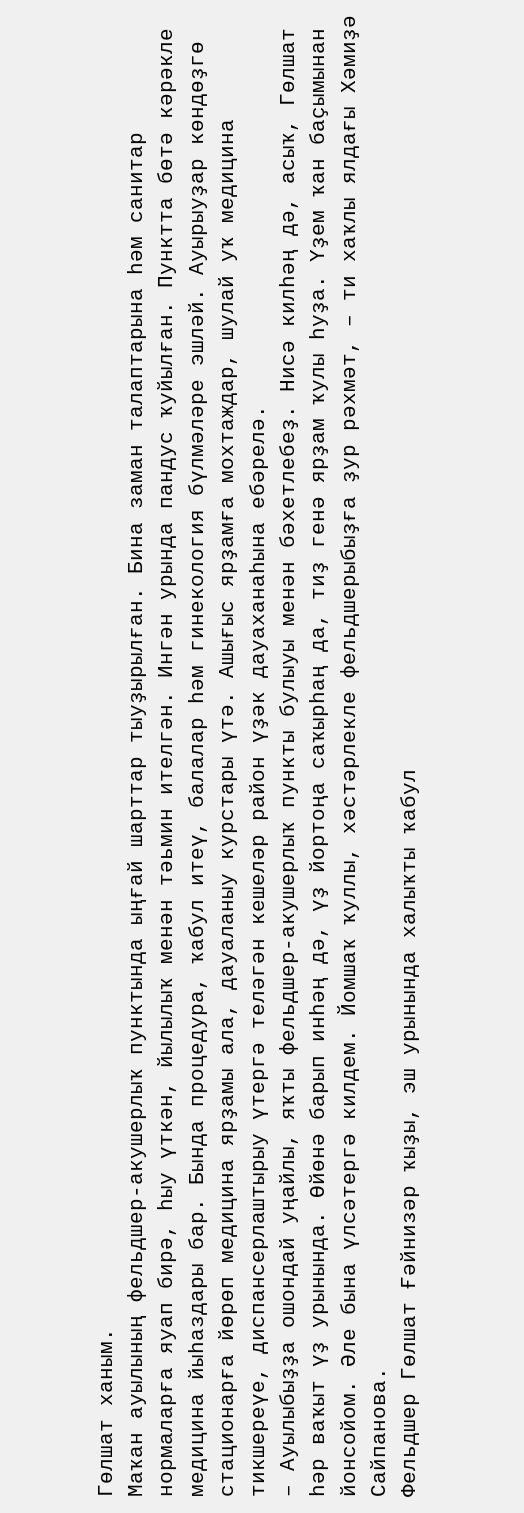Гөлшат ханым.
Маҡан ауылының фельдшер-акушерлыҡ пунктында ыңғай шарттар тыуҙырылған. Бина заман талаптарына һәм санитар нормаларға яуап бирә, һыу үткән, йылылыҡ менән тәьмин ителгән. Ингән урында пандус ҡуйылған. Пунктта бөтә кәрәкле медицина йыһаздары бар. Бында процедура, ҡабул итеү, балалар һәм гинекология бүлмәләре эшләй. Ауырыуҙар көндөҙгө стационарға йөрөп медицина ярҙамы ала, дауаланыу курстары үтә. Ашығыс ярҙамға мохтаждар, шулай уҡ медицина тикшереүе, диспансерлаштырыу үтергә теләгән кешеләр район үҙәк дауаханаһына ебәрелә.
– Ауылыбыҙҙа ошондай уңайлы, яҡты фельдшер-акушерлыҡ пункты булыуы менән бәхетлебеҙ. Нисә килһәң дә, асыҡ, Гөлшат һәр ваҡыт үҙ урынында. Өйөнә барып инһәң дә, үҙ йортоңа саҡырһаң да, тиҙ генә ярҙам ҡулы һуҙа. Үҙем ҡан баҫымынан йонсойом. Әле бына үлсәтергә килдем. Йомшаҡ ҡуллы, хәстәрлекле фельдшерыбыҙға ҙур рәхмәт, – ти хаҡлы ялдағы Хәмиҙә Сайпанова.
Фельдшер Гөлшат Ғәйнизәр ҡыҙы, эш урынында халыҡты ҡабул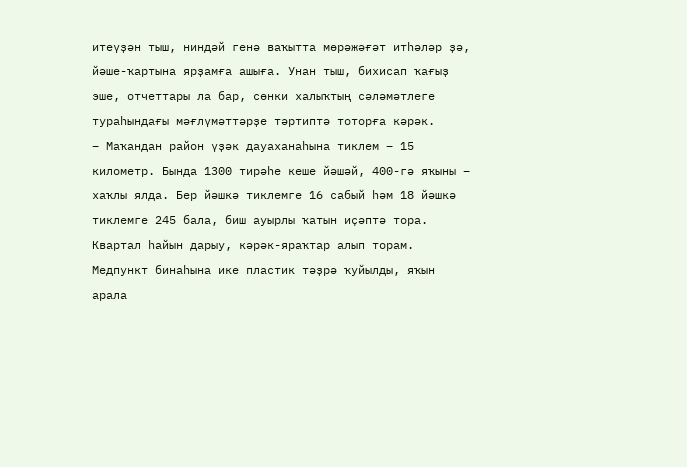итеүҙән тыш, ниндәй генә ваҡытта мөрәжәғәт итһәләр ҙә, йәше-ҡартына ярҙамға ашыға. Унан тыш, бихисап ҡағыҙ эше, отчеттары ла бар, сөнки халыҡтың сәләмәтлеге тураһындағы мәғлүмәттәрҙе тәртиптә тоторға кәрәк.
– Маҡандан район үҙәк дауаханаһына тиклем – 15 километр. Бында 1300 тирәһе кеше йәшәй, 400-гә яҡыны – хаҡлы ялда. Бер йәшкә тиклемге 16 сабый һәм 18 йәшкә тиклемге 245 бала, биш ауырлы ҡатын иҫәптә тора. Квартал һайын дарыу, кәрәк-яраҡтар алып торам. Медпункт бинаһына ике пластик тәҙрә ҡуйылды, яҡын арала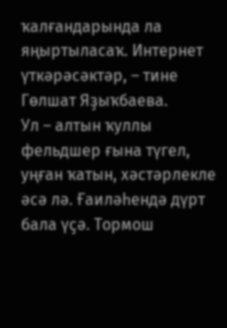ҡалғандарында ла яңыртыласаҡ. Интернет үткәрәсәктәр, – тине Гөлшат Яҙыҡбаева.
Ул – алтын ҡуллы фельдшер ғына түгел, уңған ҡатын, хәстәрлекле әсә лә. Ғаиләһендә дүрт бала үҫә. Тормош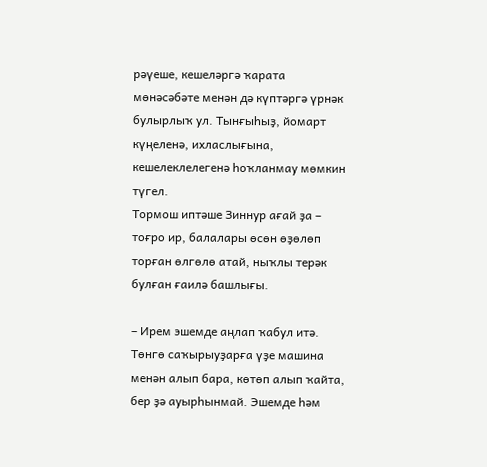рәүеше, кешеләргә ҡарата мөнәсәбәте менән дә күптәргә үрнәк булырлыҡ ул. Тынғыһыҙ, йомарт күңеленә, ихласлығына, кешелеклелегенә һоҡланмау мөмкин түгел.
Тормош иптәше Зиннур ағай ҙа – тоғро ир, балалары өсөн өҙөлөп торған өлгөлө атай, ныҡлы терәк булған ғаилә башлығы.

– Ирем эшемде аңлап ҡабул итә. Төнгө саҡырыуҙарға үҙе машина менән алып бара, көтөп алып ҡайта, бер ҙә ауырһынмай. Эшемде һәм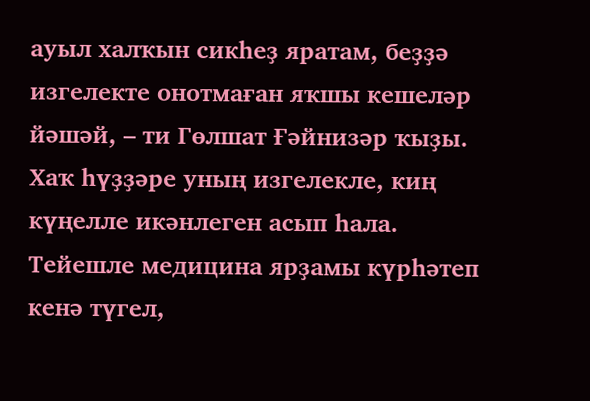ауыл халҡын сикһеҙ яратам, беҙҙә изгелекте онотмаған яҡшы кешеләр йәшәй, – ти Гөлшат Ғәйнизәр ҡыҙы.
Хаҡ һүҙҙәре уның изгелекле, киң күңелле икәнлеген асып һала. Тейешле медицина ярҙамы күрһәтеп кенә түгел,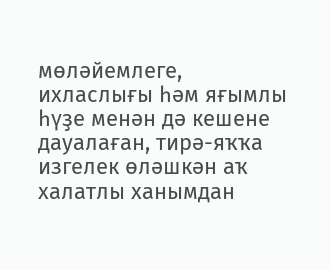мөләйемлеге, ихласлығы һәм яғымлы һүҙе менән дә кешене дауалаған, тирә-яҡҡа изгелек өләшкән аҡ халатлы ханымдан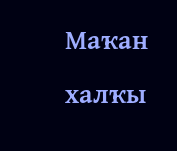Маҡан халҡы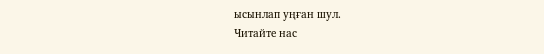ысынлап уңған шул.
Читайте нас